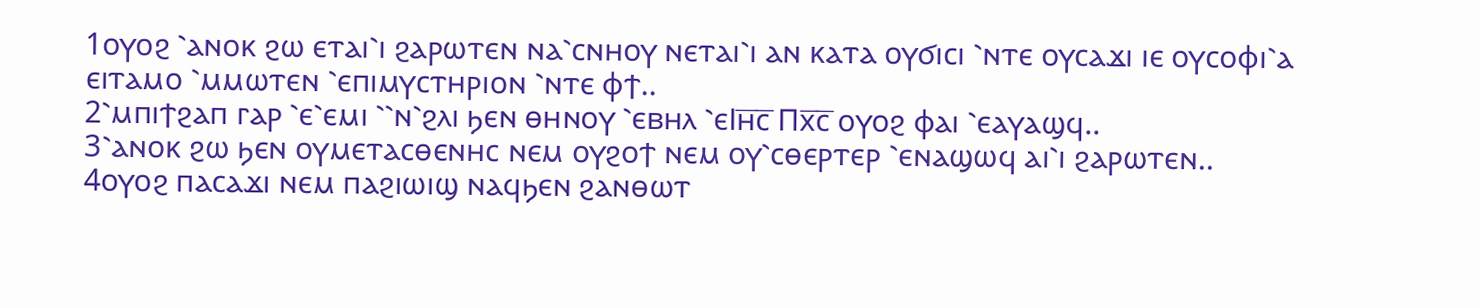1ⲟⲩⲟϩ ⳿ⲁⲛⲟⲕ ϩⲱ ⲉⲧⲁⲓ⳿ⲓ ϩⲁⲣⲱⲧⲉⲛ ⲛⲁ⳿ⲥⲛⲏⲟⲩ ⲛⲉⲧⲁⲓ⳿ⲓ ⲁⲛ ⲕⲁⲧⲁ ⲟⲩϭⲓⲥⲓ ⳿ⲛⲧⲉ ⲟⲩⲥⲁϫⲓ ⲓⲉ ⲟⲩⲥⲟⲫⲓ⳿ⲁ ⲉⲓⲧⲁⲙⲟ ⳿ⲙⲙⲱⲧⲉⲛ ⳿ⲉⲡⲓⲙⲩⲥⲧⲏⲣⲓⲟⲛ ⳿ⲛⲧⲉ ⲫϯ..
2⳿ⲙⲡⲓϯϩⲁⲡ ⲅⲁⲣ ⳿ⲉ⳿ⲉⲙⲓ ⳿⳿ⲛ⳿ϩⲗⲓ ϧⲉⲛ ⲑⲏⲛⲟⲩ ⳿ⲉⲃⲏⲗ ⳿ⲉⲒⲏ̅ⲥ̅ Ⲡⲭ̅ⲥ̅ ⲟⲩⲟϩ ⲫⲁⲓ ⳿ⲉⲁⲩⲁϣϥ..
3⳿ⲁⲛⲟⲕ ϩⲱ ϧⲉⲛ ⲟⲩⲙⲉⲧⲁⲥⲑⲉⲛⲏⲥ ⲛⲉⲙ ⲟⲩϩⲟϯ ⲛⲉⲙ ⲟⲩ⳿ⲥⲑⲉⲣⲧⲉⲣ ⳿ⲉⲛⲁϣⲱϥ ⲁⲓ⳿ⲓ ϩⲁⲣⲱⲧⲉⲛ..
4ⲟⲩⲟϩ ⲡⲁⲥⲁϫⲓ ⲛⲉⲙ ⲡⲁϩⲓⲱⲓϣ ⲛⲁϥϧⲉⲛ ϩⲁⲛⲑⲱⲧ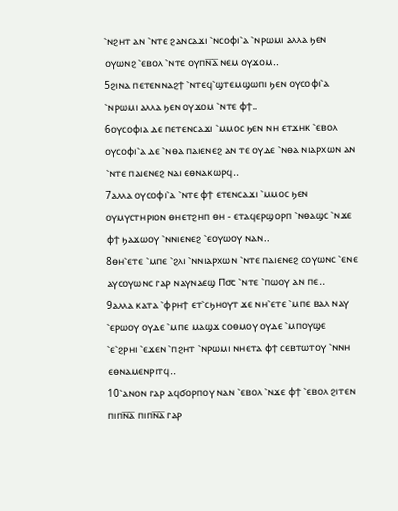⳿ⲛϩⲏⲧ ⲁⲛ ⳿ⲛⲧⲉ ϩⲁⲛⲥⲁϫⲓ ⳿ⲛⲥⲟⲫⲓ⳿ⲁ ⳿ⲛⲣⲱⲙⲓ ⲁⲗⲗⲁ ϧⲉⲛ ⲟⲩⲱⲛϩ ⳿ⲉⲃⲟⲗ ⳿ⲛⲧⲉ ⲟⲩⲡⲛ̅ⲁ̅ ⲛⲉⲙ ⲟⲩϫⲟⲙ..
5ϩⲓⲛⲁ ⲡⲉⲧⲉⲛⲛⲁϩϯ ⳿ⲛⲧⲉϥ⳿ϣⲧⲉⲙϣⲱⲡⲓ ϧⲉⲛ ⲟⲩⲥⲟⲫⲓ⳿ⲁ ⳿ⲛⲣⲱⲙⲓ ⲁⲗⲗⲁ ϧⲉⲛ ⲟⲩϫⲟⲙ ⳿ⲛⲧⲉ ⲫϯ..
6ⲟⲩⲥⲟⲫⲓⲁ ⲇⲉ ⲡⲉⲧⲉⲛⲥⲁϫⲓ ⳿ⲙⲙⲟⲥ ϧⲉⲛ ⲛⲏ ⲉⲧϫⲏⲕ ⳿ⲉⲃⲟⲗ ⲟⲩⲥⲟⲫⲓ⳿ⲁ ⲇⲉ ⳿ⲛⲑⲁ ⲡⲁⲓⲉⲛⲉϩ ⲁⲛ ⲧⲉ ⲟⲩⲇⲉ ⳿ⲛⲑⲁ ⲛⲓⲁⲣⲭⲱⲛ ⲁⲛ ⳿ⲛⲧⲉ ⲡⲁⲓⲉⲛⲉϩ ⲛⲁⲓ ⲉⲑⲛⲁⲕⲱⲣϥ..
7ⲁⲗⲗⲁ ⲟⲩⲥⲟⲫⲓ⳿ⲁ ⳿ⲛⲧⲉ ⲫϯ ⲉⲧⲉⲛⲥⲁϫⲓ ⳿ⲙⲙⲟⲥ ϧⲉⲛ ⲟⲩⲙⲩⲥⲧⲏⲣⲓⲟⲛ ⲑⲏⲉⲧϩⲏⲡ ⲑⲏ - ⲉⲧⲁϥⲉⲣϣⲟⲣⲡ ⳿ⲛⲑⲁϣⲥ ⳿ⲛϫⲉ ⲫϯ ϧⲁϫⲱⲟⲩ ⳿ⲛⲛⲓⲉⲛⲉϩ ⳿ⲉⲟⲩⲱⲟⲩ ⲛⲁⲛ..
8ⲑⲏ⳿ⲉⲧⲉ ⳿ⲙⲡⲉ ⳿ϩⲗⲓ ⳿ⲛⲛⲓⲁⲣⲭⲱⲛ ⳿ⲛⲧⲉ ⲡⲁⲓⲉⲛⲉϩ ⲥⲟⲩⲱⲛⲥ ⳿ⲉⲛⲉ ⲁⲩⲥⲟⲩⲱⲛⲥ ⲅⲁⲣ ⲛⲁⲩⲛⲁⲉϣ Ⲡ⳪ ⳿ⲛⲧⲉ ⳿ⲡⲱⲟⲩ ⲁⲛ ⲡⲉ..
9ⲁⲗⲗⲁ ⲕⲁⲧⲁ ⳿ⲫⲣⲏϯ ⲉⲧ⳿ⲥϧⲏⲟⲩⲧ ϫⲉ ⲛⲏ⳿ⲉⲧⲉ ⳿ⲙⲡⲉ ⲃⲁⲗ ⲛⲁⲩ ⳿ⲉⲣⲱⲟⲩ ⲟⲩⲇⲉ ⳿ⲙⲡⲉ ⲙⲁϣϫ ⲥⲟⲑⲙⲟⲩ ⲟⲩⲇⲉ ⳿ⲙⲡⲟⲩϣⲉ ⳿ⲉ⳿ϩⲣⲏⲓ ⳿ⲉϫⲉⲛ ⳿ⲡϩⲏⲧ ⳿ⲛⲣⲱⲙⲓ ⲛⲏⲉⲧⲁ ⲫϯ ⲥⲉⲃⲧⲱⲧⲟⲩ ⳿ⲛⲛⲏ ⲉⲑⲛⲁⲙⲉⲛⲣⲓⲧϥ..
10⳿ⲁⲛⲟⲛ ⲅⲁⲣ ⲁϥϭⲟⲣⲡⲟⲩ ⲛⲁⲛ ⳿ⲉⲃⲟⲗ ⳿ⲛϫⲉ ⲫϯ ⳿ⲉⲃⲟⲗ ϩⲓⲧⲉⲛ ⲡⲓⲡⲛ̅ⲁ̅ ⲡⲓⲡⲛ̅ⲁ̅ ⲅⲁⲣ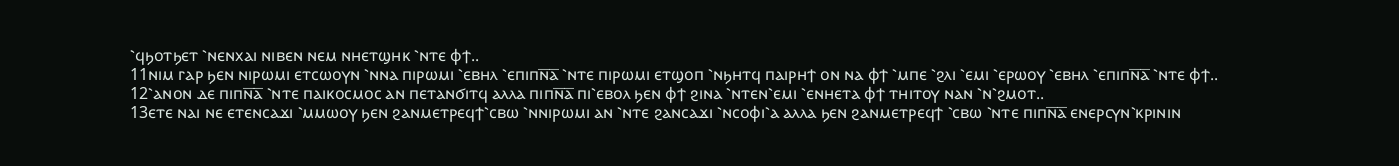⳿ϥϧⲟⲧϧⲉⲧ ⳿ⲛⲉⲛⲭⲁⲓ ⲛⲓⲃⲉⲛ ⲛⲉⲙ ⲛⲏⲉⲧϣⲏⲕ ⳿ⲛⲧⲉ ⲫϯ..
11ⲛⲓⲙ ⲅⲁⲣ ϧⲉⲛ ⲛⲓⲣⲱⲙⲓ ⲉⲧⲥⲱⲟⲩⲛ ⳿ⲛⲛⲁ ⲡⲓⲣⲱⲙⲓ ⳿ⲉⲃⲏⲗ ⳿ⲉⲡⲓⲡⲛ̅ⲁ̅ ⳿ⲛⲧⲉ ⲡⲓⲣⲱⲙⲓ ⲉⲧϣⲟⲡ ⳿ⲛϧⲏⲧϥ ⲡⲁⲓⲣⲏϯ ⲟⲛ ⲛⲁ ⲫϯ ⳿ⲙⲡⲉ ⳿ϩⲗⲓ ⳿ⲉⲙⲓ ⳿ⲉⲣⲱⲟⲩ ⳿ⲉⲃⲏⲗ ⳿ⲉⲡⲓⲡⲛ̅ⲁ̅ ⳿ⲛⲧⲉ ⲫϯ..
12⳿ⲁⲛⲟⲛ ⲇⲉ ⲡⲓⲡⲛ̅ⲁ̅ ⳿ⲛⲧⲉ ⲡⲁⲓⲕⲟⲥⲙⲟⲥ ⲁⲛ ⲡⲉⲧⲁⲛϭⲓⲧϥ ⲁⲗⲗⲁ ⲡⲓⲡⲛ̅ⲁ̅ ⲡⲓ⳿ⲉⲃⲟⲗ ϧⲉⲛ ⲫϯ ϩⲓⲛⲁ ⳿ⲛⲧⲉⲛ⳿ⲉⲙⲓ ⳿ⲉⲛⲏⲉⲧⲁ ⲫϯ ⲧⲏⲓⲧⲟⲩ ⲛⲁⲛ ⳿ⲛ⳿ϩⲙⲟⲧ..
13ⲉⲧⲉ ⲛⲁⲓ ⲛⲉ ⲉⲧⲉⲛⲥⲁϫⲓ ⳿ⲙⲙⲱⲟⲩ ϧⲉⲛ ϩⲁⲛⲙⲉⲧⲣⲉϥϯ⳿ⲥⲃⲱ ⳿ⲛⲛⲓⲣⲱⲙⲓ ⲁⲛ ⳿ⲛⲧⲉ ϩⲁⲛⲥⲁϫⲓ ⳿ⲛⲥⲟⲫⲓ⳿ⲁ ⲁⲗⲗⲁ ϧⲉⲛ ϩⲁⲛⲙⲉⲧⲣⲉϥϯ ⳿ⲥⲃⲱ ⳿ⲛⲧⲉ ⲡⲓⲡⲛ̅ⲁ̅ ⲉⲛⲉⲣⲥⲩⲛ⳿ⲕⲣⲓⲛⲓⲛ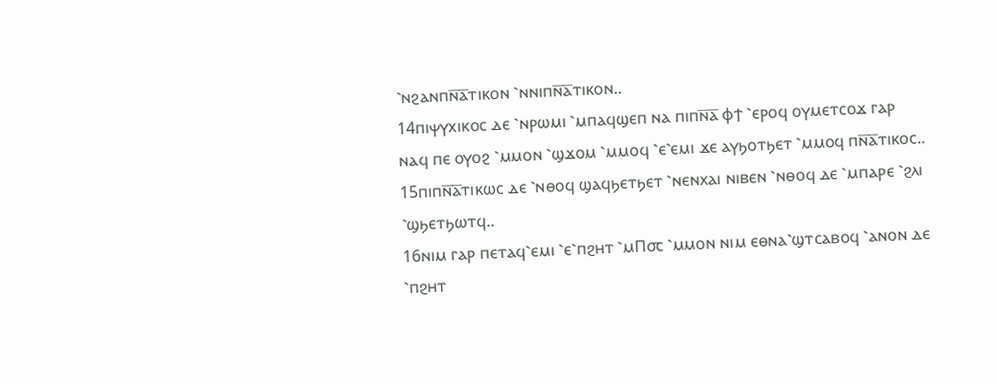⳿ⲛϩⲁⲛⲡⲛ̅ⲁ̅ⲧⲓⲕⲟⲛ ⳿ⲛⲛⲓⲡⲛ̅ⲁ̅ⲧⲓⲕⲟⲛ..
14ⲡⲓⲯⲩⲭⲓⲕⲟⲥ ⲇⲉ ⳿ⲛⲣⲱⲙⲓ ⳿ⲙⲡⲁϥϣⲉⲡ ⲛⲁ ⲡⲓⲡⲛ̅ⲁ̅ ⲫϯ ⳿ⲉⲣⲟϥ ⲟⲩⲙⲉⲧⲥⲟϫ ⲅⲁⲣ ⲛⲁϥ ⲡⲉ ⲟⲩⲟϩ ⳿ⲙⲙⲟⲛ ⳿ϣϫⲟⲙ ⳿ⲙⲙⲟϥ ⳿ⲉ⳿ⲉⲙⲓ ϫⲉ ⲁⲩϧⲟⲧϧⲉⲧ ⳿ⲙⲙⲟϥ ⲡⲛ̅ⲁ̅ⲧⲓⲕⲟⲥ..
15ⲡⲓⲡⲛ̅ⲁ̅ⲧⲓⲕⲱⲥ ⲇⲉ ⳿ⲛⲑⲟϥ ϣⲁϥϧⲉⲧϧⲉⲧ ⳿ⲛⲉⲛⲭⲁⲓ ⲛⲓⲃⲉⲛ ⳿ⲛⲑⲟϥ ⲇⲉ ⳿ⲙⲡⲁⲣⲉ ⳿ϩⲗⲓ ⳿ϣϧⲉⲧϧⲱⲧϥ..
16ⲛⲓⲙ ⲅⲁⲣ ⲡⲉⲧⲁϥ⳿ⲉⲙⲓ ⳿ⲉ⳿ⲡϩⲏⲧ ⳿ⲙⲠ⳪ ⳿ⲙⲙⲟⲛ ⲛⲓⲙ ⲉⲑⲛⲁ⳿ϣⲧⲥⲁⲃⲟϥ ⳿ⲁⲛⲟⲛ ⲇⲉ ⳿ⲡϩⲏⲧ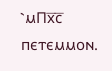⳿ⲙⲠⲭ̅ⲥ̅ ⲡⲉⲧⲉⲙⲙⲟⲛ.